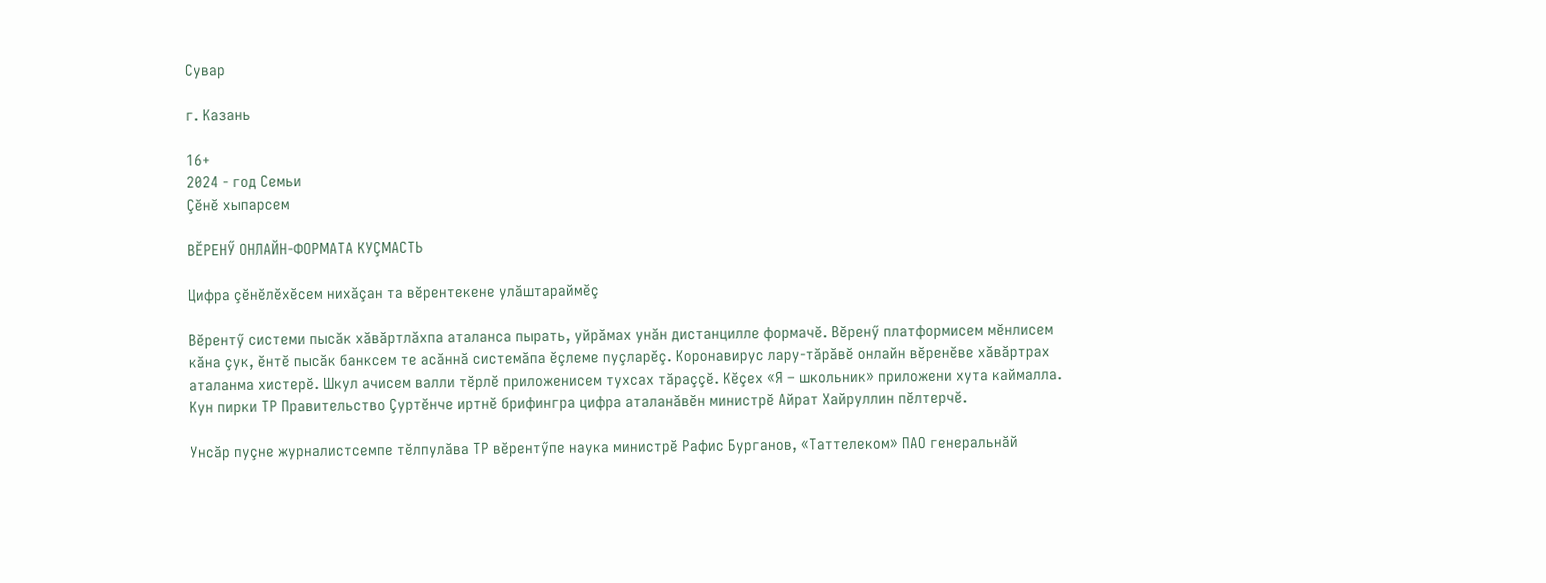Сувар

г. Казань

16+
2024 - год Семьи
Çӗнӗ хыпарсем

ВӖРЕНӲ ОНЛАЙН-ФОРМАТА КУÇМАСТЬ

Цифра çӗнӗлӗхӗсем нихăçан та вӗрентекене улăштараймӗç

Вӗрентӳ системи пысăк хăвăртлăхпа аталанса пырать, уйрăмах унăн дистанцилле формачӗ. Вӗренӳ платформисем мӗнлисем кăна çук, ӗнтӗ пысăк банксем те асăннă системăпа ӗçлеме пуçларӗç. Коронавирус лару-тăрăвӗ онлайн вӗренӗве хăвăртрах аталанма хистерӗ. Шкул ачисем валли тӗрлӗ приложенисем тухсах тăраççӗ. Кӗçех «Я – школьник» приложени хута каймалла. Кун пирки ТР Правительство Çуртӗнче иртнӗ брифингра цифра аталанăвӗн министрӗ Айрат Хайруллин пӗлтерчӗ.

Унсăр пуçне журналистсемпе тӗлпулăва ТР вӗрентӳпе наука министрӗ Рафис Бурганов, «Таттелеком» ПАО генеральнăй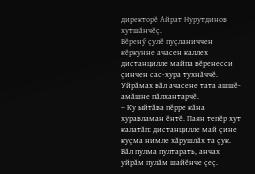директорӗ Айрат Нурутдинов хутшăнчӗç.
Вӗренӳ çулӗ пуçланиччен кӗркунне ачасен каллех дистанцилле майпа вӗренесси çинчен сас-хура тухнăччӗ. Уйрăмах вăл ачасене тата ашшӗ-амăшне пăлхантарчӗ.
– Ку ыйтăва пӗрре кăна хуравламан ӗнтӗ. Паян тепӗр хут калатăп: дистанцилле май çине куçма нимле хăрушлăх та çук. Вăл пулма пултарать, анчах уйрăм пулăм шайӗнче çеç.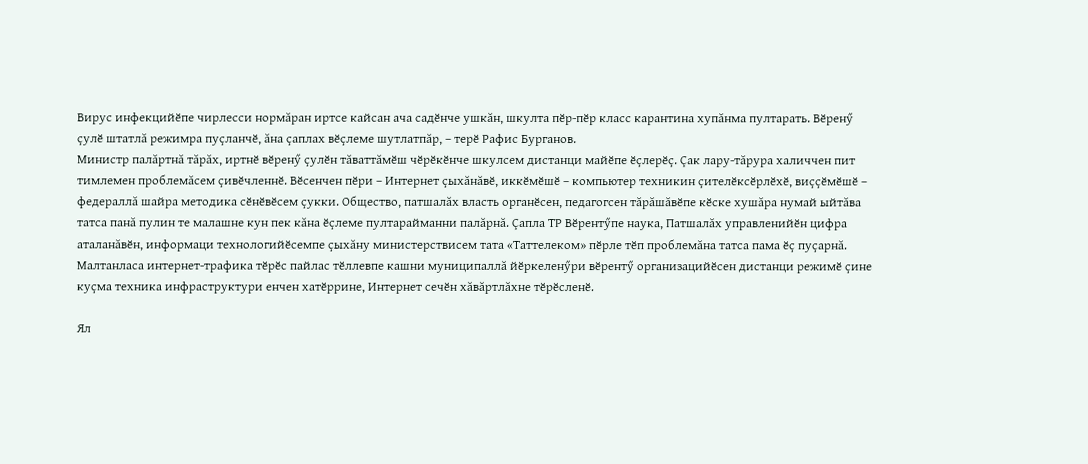Вирус инфекцийӗпе чирлесси нормăран иртсе кайсан ача садӗнче ушкăн, шкулта пӗр-пӗр класс карантина хупăнма пултарать. Вӗренӳ çулӗ штатлă режимра пуçланчӗ, ăна çаплах вӗçлеме шутлатпăр, – терӗ Рафис Бурганов.
Министр палăртнă тăрăх, иртнӗ вӗренӳ çулӗн тăваттăмӗш чӗрӗкӗнче шкулсем дистанци майӗпе ӗçлерӗç. Çак лару-тăрура халиччен пит тимлемен проблемăсем çивӗчленнӗ. Вӗсенчен пӗри – Интернет çыхăнăвӗ, иккӗмӗшӗ – компьютер техникин çителӗксӗрлӗхӗ, виççӗмӗшӗ – федераллă шайра методика сӗнӗвӗсем çукки. Общество, патшалăх власть органӗсен, педагогсен тăрăшăвӗпе кӗске хушăра нумай ыйтăва татса панă пулин те малашне кун пек кăна ӗçлеме пултарайманни палăрнă. Çапла ТР Вӗрентӳпе наука, Патшалăх управленийӗн цифра аталанăвӗн, информаци технологийӗсемпе çыхăну министерствисем тата «Таттелеком» пӗрле тӗп проблемăна татса пама ӗç пуçарнă. Малтанласа интернет-трафика тӗрӗс пайлас тӗллевпе кашни муниципаллă йӗркеленӳри вӗрентӳ организацийӗсен дистанци режимӗ çине куçма техника инфраструктури енчен хатӗррине, Интернет сечӗн хăвăртлăхне тӗрӗсленӗ.

Ял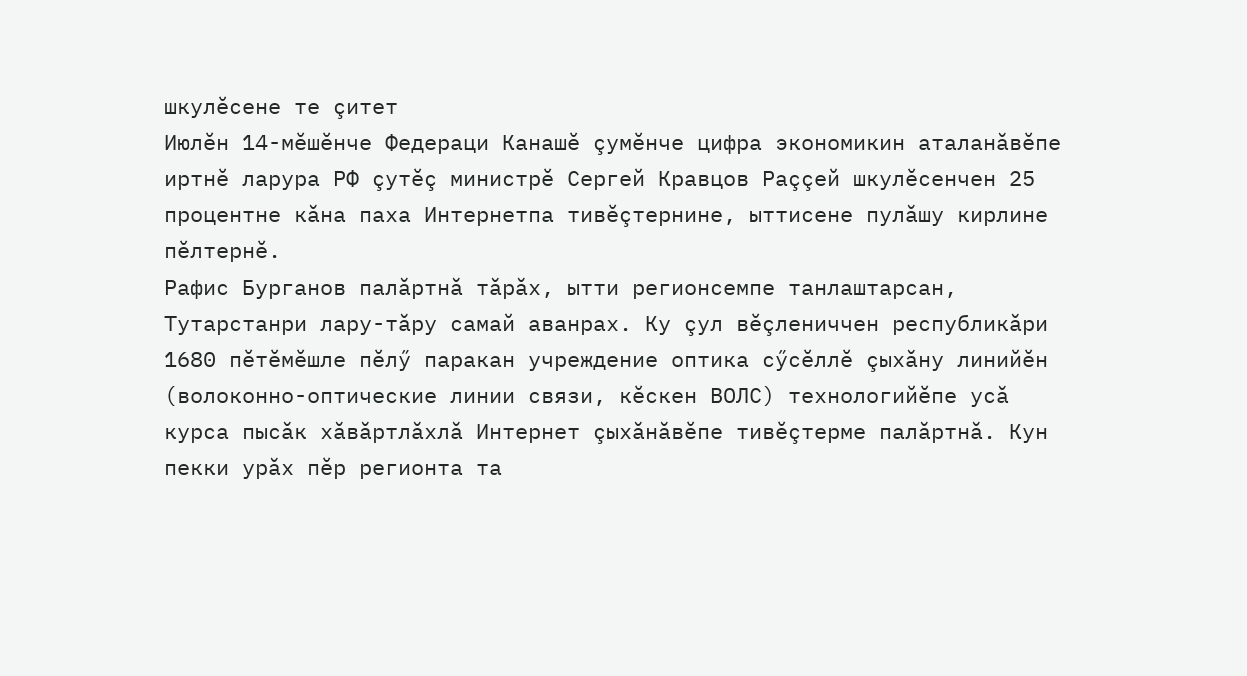шкулӗсене те çитет
Июлӗн 14-мӗшӗнче Федераци Канашӗ çумӗнче цифра экономикин аталанăвӗпе иртнӗ ларура РФ çутӗç министрӗ Сергей Кравцов Раççей шкулӗсенчен 25 процентне кăна паха Интернетпа тивӗçтернине, ыттисене пулăшу кирлине пӗлтернӗ.
Рафис Бурганов палăртнă тăрăх, ытти регионсемпе танлаштарсан, Тутарстанри лару-тăру самай аванрах. Ку çул вӗçлениччен республикăри 1680 пӗтӗмӗшле пӗлӳ паракан учреждение оптика сӳсӗллӗ çыхăну линийӗн (волоконно-оптические линии связи, кӗскен ВОЛС) технологийӗпе усă курса пысăк хăвăртлăхлă Интернет çыхăнăвӗпе тивӗçтерме палăртнă. Кун пекки урăх пӗр регионта та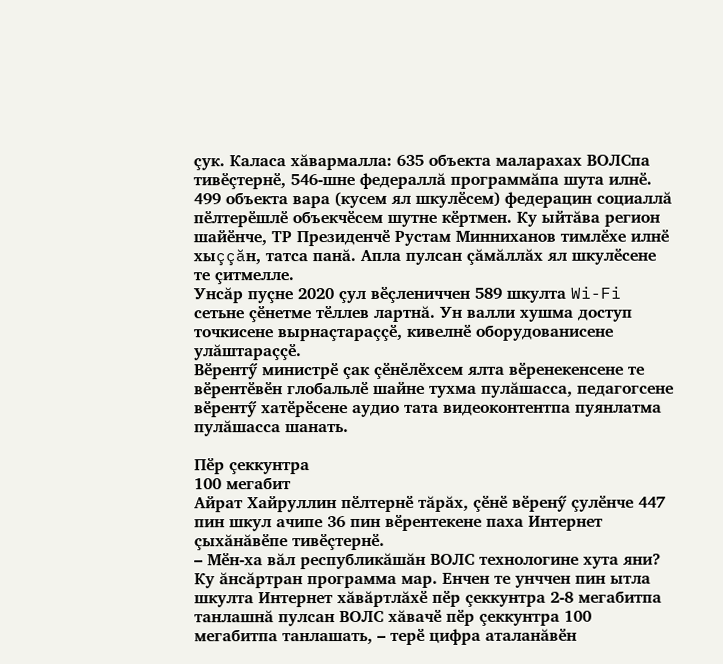çук. Каласа хăвармалла: 635 объекта маларахах ВОЛСпа тивӗçтернӗ, 546-шне федераллă программăпа шута илнӗ. 499 объекта вара (кусем ял шкулӗсем) федерацин социаллă пӗлтерӗшлӗ объекчӗсем шутне кӗртмен. Ку ыйтăва регион шайӗнче, ТР Президенчӗ Рустам Минниханов тимлӗхе илнӗ хыççăн, татса панă. Апла пулсан çăмăллăх ял шкулӗсене те çитмелле.
Унсăр пуçне 2020 çул вӗçлениччен 589 шкулта Wi-Fi сетьне çӗнетме тӗллев лартнă. Ун валли хушма доступ точкисене вырнаçтараççӗ, кивелнӗ оборудованисене улăштараççӗ.
Вӗрентӳ министрӗ çак çӗнӗлӗхсем ялта вӗренекенсене те вӗрентӗвӗн глобальлӗ шайне тухма пулăшасса, педагогсене вӗрентӳ хатӗрӗсене аудио тата видеоконтентпа пуянлатма пулăшасса шанать.

Пӗр çеккунтра
100 мегабит
Айрат Хайруллин пӗлтернӗ тăрăх, çӗнӗ вӗренӳ çулӗнче 447 пин шкул ачипе 36 пин вӗрентекене паха Интернет çыхăнăвӗпе тивӗçтернӗ.
– Мӗн-ха вăл республикăшăн ВОЛС технологине хута яни? Ку ăнсăртран программа мар. Енчен те унччен пин ытла шкулта Интернет хăвăртлăхӗ пӗр çеккунтра 2-8 мегабитпа танлашнă пулсан ВОЛС хăвачӗ пӗр çеккунтра 100 мегабитпа танлашать, – терӗ цифра аталанăвӗн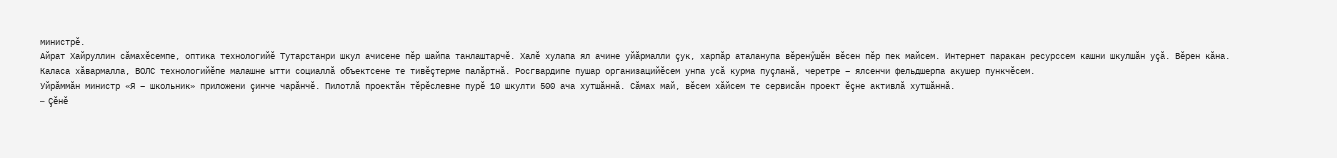министрӗ.
Айрат Хайруллин сăмахӗсемпе, оптика технологийӗ Тутарстанри шкул ачисене пӗр шайпа танлаштарчӗ. Халӗ хулапа ял ачине уйăрмалли çук, харпăр аталанупа вӗренӳшӗн вӗсен пӗр пек майсем. Интернет паракан ресурссем кашни шкулшăн уçă. Вӗрен кăна.
Каласа хăвармалла, ВОЛС технологийӗпе малашне ытти социаллă объектсене те тивӗçтерме палăртнă. Росгвардипе пушар организацийӗсем унпа усă курма пуçланă, черетре – ялсенчи фельдшерпа акушер пункчӗсем.
Уйрăммăн министр «Я – школьник» приложени çинче чарăнчӗ. Пилотлă проектăн тӗрӗслевне пурӗ 10 шкулти 500 ача хутшăннă. Сăмах май, вӗсем хăйсем те сервисăн проект ӗçне активлă хутшăннă.
– Çӗнӗ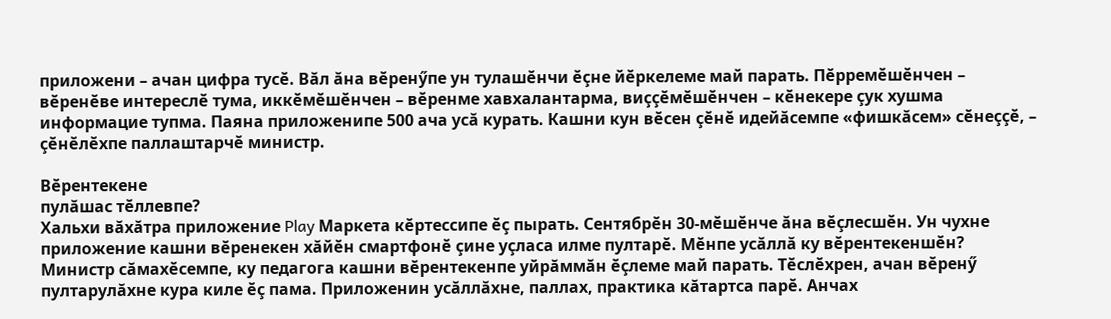приложени – ачан цифра тусӗ. Вăл ăна вӗренӳпе ун тулашӗнчи ӗçне йӗркелеме май парать. Пӗрремӗшӗнчен – вӗренӗве интереслӗ тума, иккӗмӗшӗнчен – вӗренме хавхалантарма, виççӗмӗшӗнчен – кӗнекере çук хушма информацие тупма. Паяна приложенипе 500 ача усă курать. Кашни кун вӗсен çӗнӗ идейăсемпе «фишкăсем» сӗнеççӗ, – çӗнӗлӗхпе паллаштарчӗ министр.

Вӗрентекене
пулăшас тӗллевпе?
Хальхи вăхăтра приложение Play Маркета кӗртессипе ӗç пырать. Сентябрӗн 30-мӗшӗнче ăна вӗçлесшӗн. Ун чухне приложение кашни вӗренекен хăйӗн смартфонӗ çине уçласа илме пултарӗ. Мӗнпе усăллă ку вӗрентекеншӗн? Министр сăмахӗсемпе, ку педагога кашни вӗрентекенпе уйрăммăн ӗçлеме май парать. Тӗслӗхрен, ачан вӗренӳ пултарулăхне кура киле ӗç пама. Приложенин усăллăхне, паллах, практика кăтартса парӗ. Анчах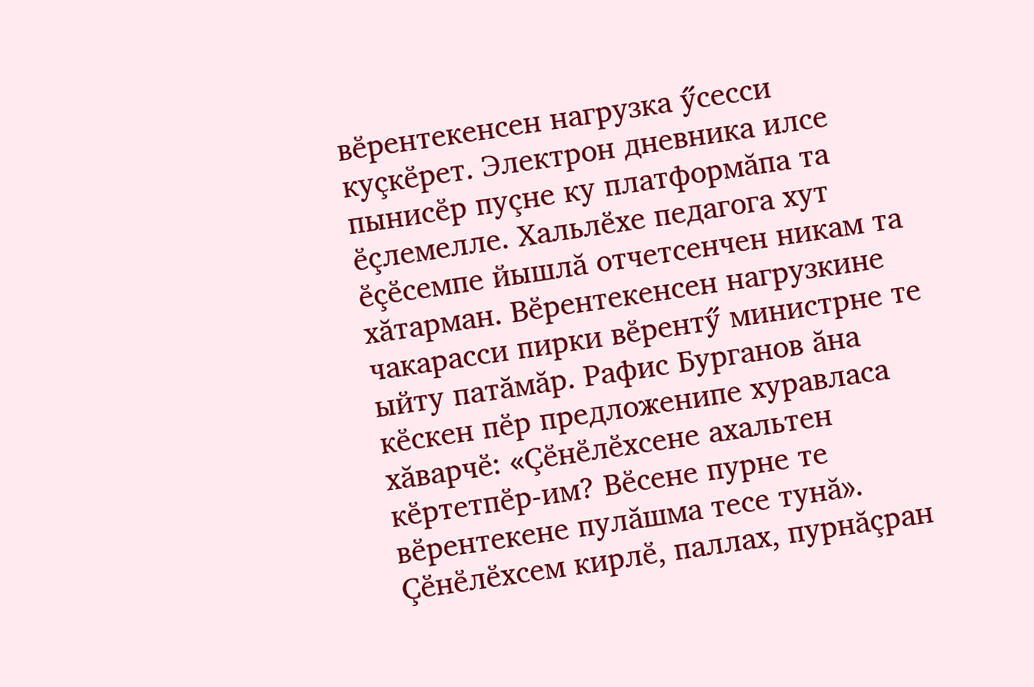вӗрентекенсен нагрузка ӳсесси куçкӗрет. Электрон дневника илсе пынисӗр пуçне ку платформăпа та ӗçлемелле. Хальлӗхе педагога хут ӗçӗсемпе йышлă отчетсенчен никам та хăтарман. Вӗрентекенсен нагрузкине чакарасси пирки вӗрентӳ министрне те ыйту патăмăр. Рафис Бурганов ăна кӗскен пӗр предложенипе хуравласа хăварчӗ: «Çӗнӗлӗхсене ахальтен кӗртетпӗр-им? Вӗсене пурне те вӗрентекене пулăшма тесе тунă». Çӗнӗлӗхсем кирлӗ, паллах, пурнăçран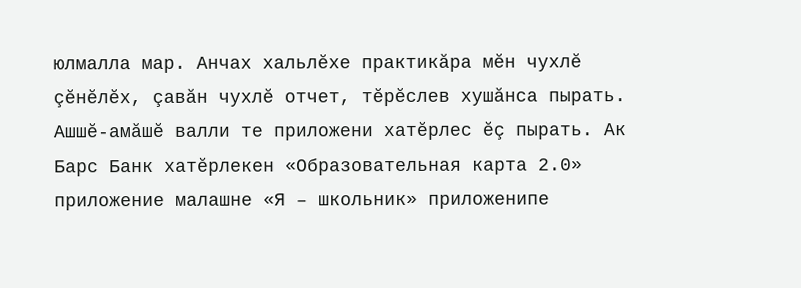юлмалла мар. Анчах хальлӗхе практикăра мӗн чухлӗ çӗнӗлӗх, çавăн чухлӗ отчет, тӗрӗслев хушăнса пырать.
Ашшӗ-амăшӗ валли те приложени хатӗрлес ӗç пырать. Ак Барс Банк хатӗрлекен «Образовательная карта 2.0» приложение малашне «Я – школьник» приложенипе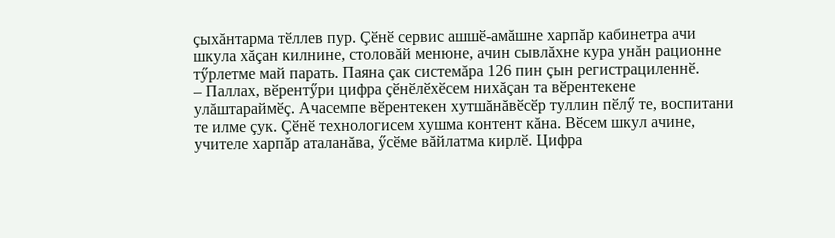çыхăнтарма тӗллев пур. Çӗнӗ сервис ашшӗ-амăшне харпăр кабинетра ачи шкула хăçан килнине, столовăй менюне, ачин сывлăхне кура унăн рационне тӳрлетме май парать. Паяна çак системăра 126 пин çын регистрациленнӗ.
– Паллах, вӗрентӳри цифра çӗнӗлӗхӗсем нихăçан та вӗрентекене улăштараймӗç. Ачасемпе вӗрентекен хутшăнăвӗсӗр туллин пӗлӳ те, воспитани те илме çук. Çӗнӗ технологисем хушма контент кăна. Вӗсем шкул ачине, учителе харпăр аталанăва, ӳсӗме вăйлатма кирлӗ. Цифра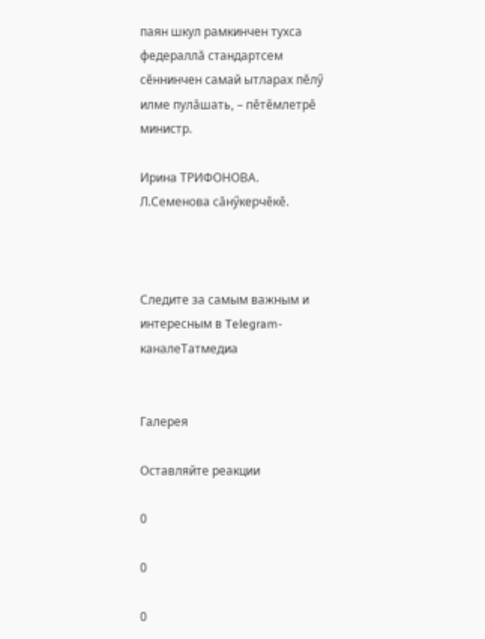паян шкул рамкинчен тухса федераллă стандартсем сӗннинчен самай ытларах пӗлӳ илме пулăшать, – пӗтӗмлетрӗ министр.

Ирина ТРИФОНОВА.
Л.Семенова сăнӳкерчӗкӗ.



Следите за самым важным и интересным в Telegram-каналеТатмедиа


Галерея

Оставляйте реакции

0

0

0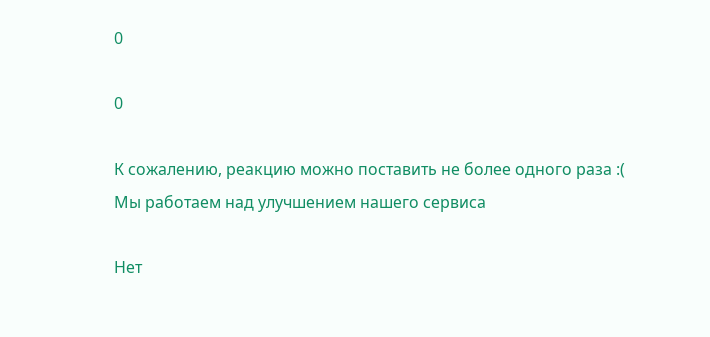0

0

К сожалению, реакцию можно поставить не более одного раза :(
Мы работаем над улучшением нашего сервиса

Нет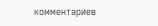комментариев